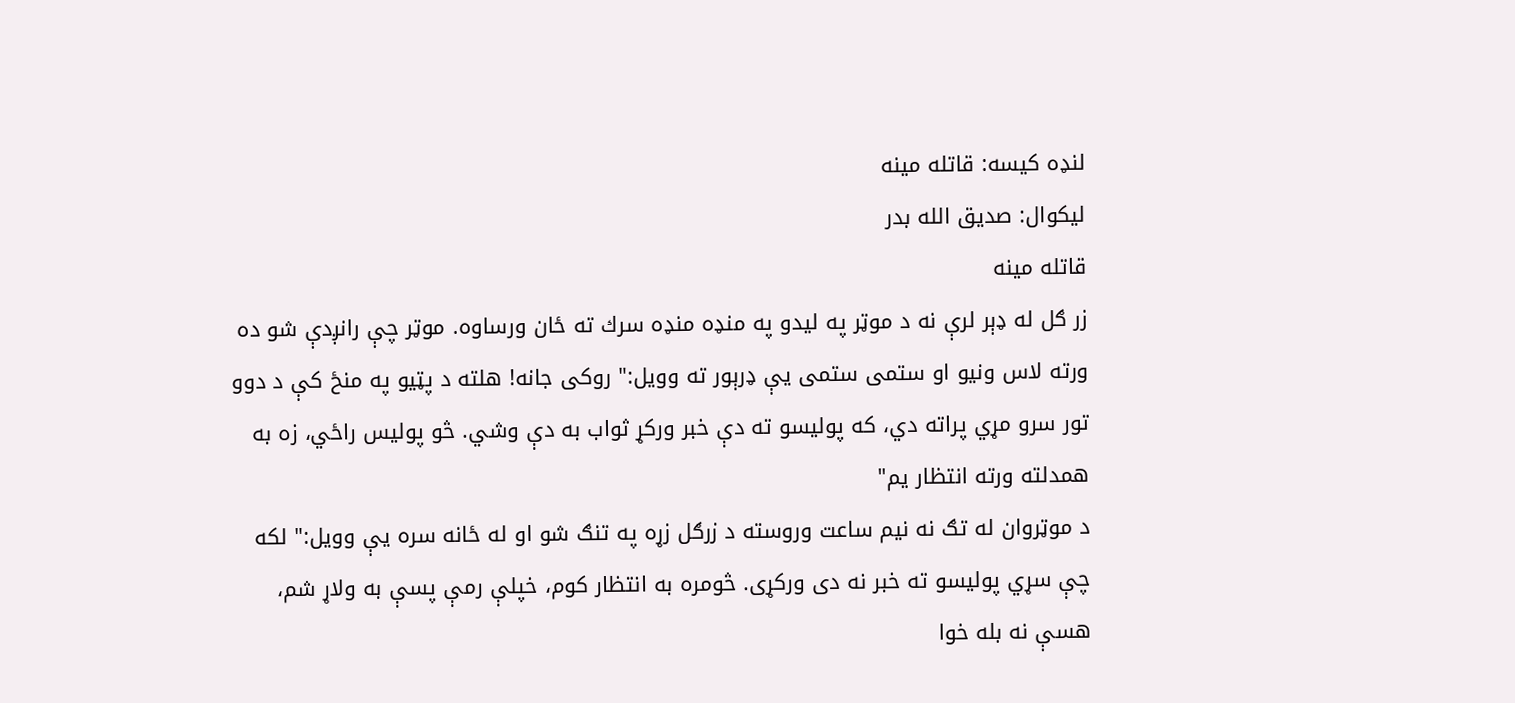لنډه كيسه: قاتله مينه
ليكوال: صديق الله بدر
قاتله مينه
زر ګل له ډېر لرې نه د موټر په ليدو په منډه منډه سرك ته ځان ورساوه. موټر چې رانږدې شو ده ورته لاس ونيو او ستمى ستمى يې ډرېور ته وويل:" روكى جانه! هلته د پټيو په منځ كې د دوو تور سرو مړي پراته دي، كه پوليسو ته دې خبر وركړ ثواب به دې وشي. څو پوليس راځي، زه به همدلته ورته انتظار يم"
د موټروان له تګ نه نيم ساعت وروسته د زرګل زړه په تنګ شو او له ځانه سره يې وويل:" لكه چې سړي پوليسو ته خبر نه دى وركړى. څومره به انتظار كوم، خپلې رمې پسې به ولاړ شم، هسې نه بله خوا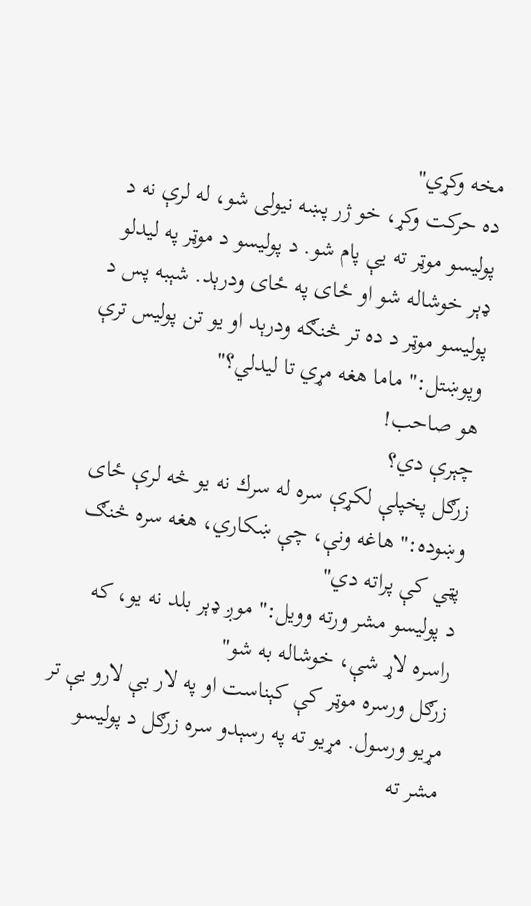مخه وكړي"
ده حركت وكړ، خو ژر پښه نيولى شو، له لرې نه د پوليسو موټر ته يې پام شو. د پوليسو د موټر په ليدلو ډېر خوشاله شو او ځاى په ځاى ودرېد. شېبه پس د پوليسو موټر د ده تر څنګه ودرېد او يو تن پوليس ترې وپوښتل:" ماما هغه مړي تا ليدلي؟"
هو صاحب!
چېرې دي؟
زرګل پخپلې لكړې سره له سرك نه يو څه لرې ځاى وښوده:" هاغه ونې، چې ښكاري، هغه سره څنګ پټي كې پراته دي"
د پوليسو مشر ورته وويل:" موږ ډېر بلد نه يو، كه راسره لاړ شې، خوشاله به شو"
زرګل ورسره موټر كې كېناست او په لار بې لارو يې تر مړيو ورسول. مړيو ته په رسېدو سره زرګل د پوليسو مشر ته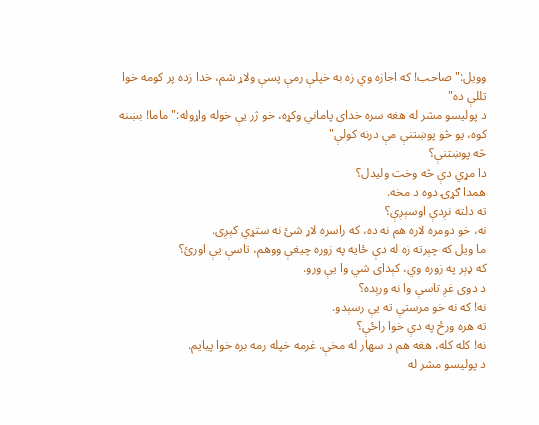وويل:" صاحب! كه اجازه وي زه به خپلې رمې پسې ولاړ شم، خدا زده پر كومه خوا تللې ده"
د پوليسو مشر له هغه سره خداى پاماني وكړه، خو ژر يې خوله واړوله:" ماما! بښنه كوه، يو څو پوښتنې مې درنه كولې"
څه پوښتنې؟
دا مړي دې څه وخت وليدل؟
همدا ګړۍ دوه د مخه.
ته دلته نږدې اوسېږې؟
نه، خو دومره لاره هم نه ده، كه راسره لاړ شئ نه ستړي كېږى.
ما ويل كه چېرته زه له دې ځايه په زوره چيغې ووهم، تاسې يې اورئ؟
كه ډېر په زوره وي، كېداى شي وا يې ورو.
د دوى غږ تاسې وا نه ورېده؟
نه! كه نه خو مرستې ته يې رسېدو.
ته هره ورځ په دې خوا راځې؟
نه! كله كله، هغه هم د سهار له مخې. غرمه خپله رمه بره خوا پيايم.
د پوليسو مشر له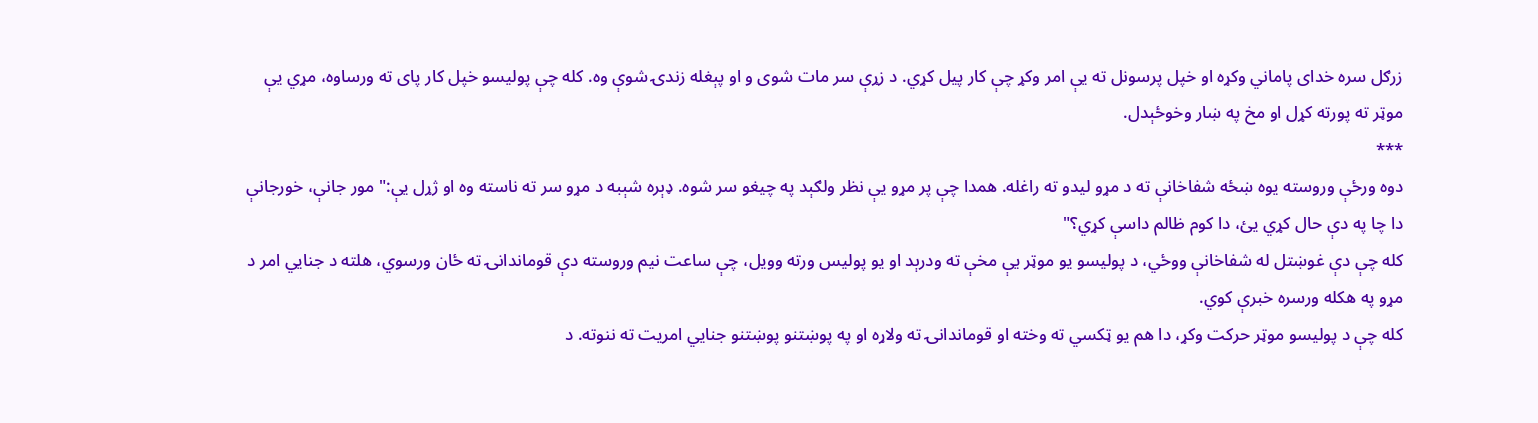زرګل سره خداى پاماني وكړه او خپل پرسونل ته يې امر وكړ چې كار پيل كړي. د زړې سر مات شوى و او پېغله زندۍ شوې وه. كله چې پوليسو خپل كار پاى ته ورساوه، مړي يې موټر ته پورته كړل او مخ په ښار وخوځېدل.
***
دوه ورځې وروسته يوه ښځه شفاخانې ته د مړو ليدو ته راغله. همدا چې پر مړو يې نظر ولګېد په چيغو سر شوه. ډېره شېبه د مړو سر ته ناسته وه او ژړل يې:" مور جانې، خورجانې دا چا په دې حال كړي يئ، دا كوم ظالم داسې كړي؟"
كله چې دې غوښتل له شفاخانې ووځي، د پوليسو يو موټر يې مخې ته ودرېد او يو پوليس ورته وويل، چې ساعت نيم وروسته دې قوماندانۍ ته ځان ورسوي، هلته د جنايي امر د مړو په هكله ورسره خبرې كوي.
كله چې د پوليسو موټر حركت وكړ، دا هم يو ټكسي ته وخته او قوماندانۍ ته ولاړه او په پوښتنو پوښتنو جنايي امريت ته ننوته. د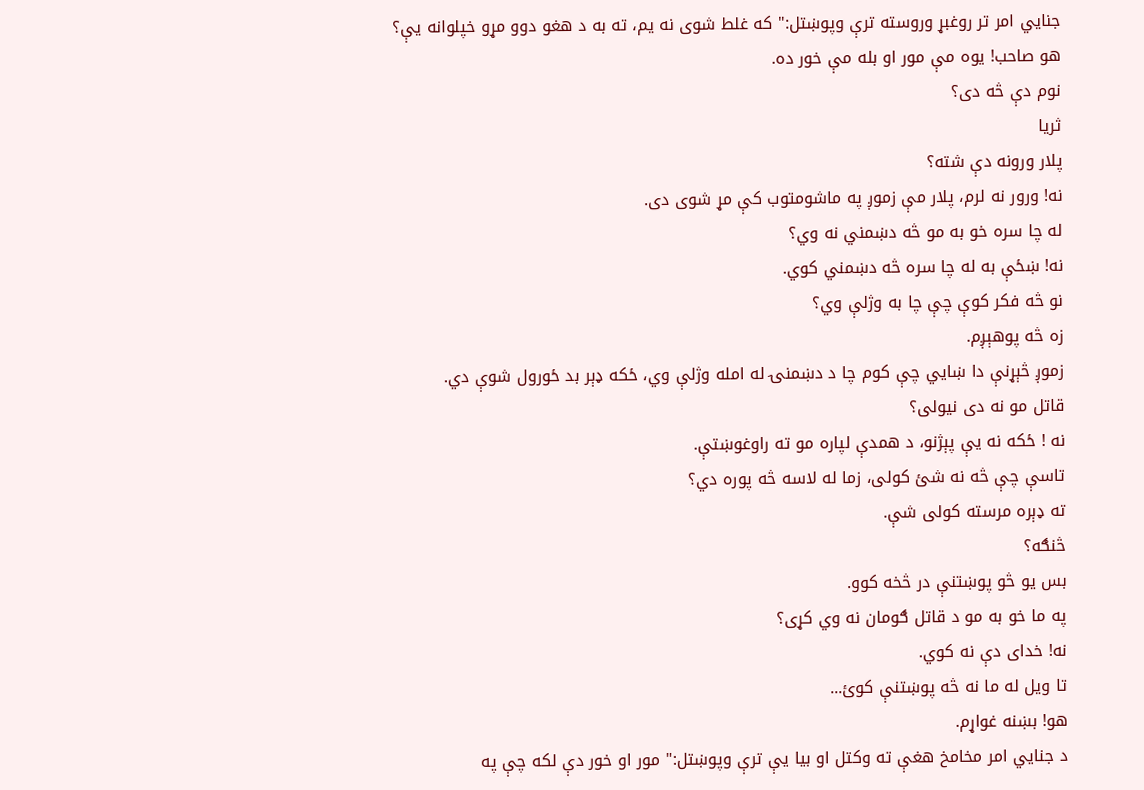جنايي امر تر روغبړ وروسته ترې وپوښتل:" كه غلط شوى نه يم، ته به د هغو دوو مړو خپلوانه يې؟
هو صاحب! يوه مې مور او بله مې خور ده.
نوم دې څه دى؟
ثريا
پلار ورونه دې شته؟
نه! ورور نه لرم، پلار مې زموږ په ماشومتوب كې مړ شوى دى.
له چا سره خو به مو څه دښمني نه وي؟
نه! ښځې به له چا سره څه دښمني كوي.
نو څه فكر كوې چې چا به وژلې وي؟
زه څه پوهېږم.
زموږ څېړنې دا ښايي چې كوم چا د دښمنۍ له امله وژلې وي، ځكه ډېر بد ځورول شوې دي.
قاتل مو نه دى نيولى؟
نه ! ځكه نه يې پېژنو، د همدې لپاره مو ته راوغوښتې.
تاسې چې څه نه شئ كولى، زما له لاسه څه پوره دي؟
ته ډېره مرسته كولى شې.
څنګه؟
بس يو څو پوښتنې در څخه كوو.
په ما خو به مو د قاتل ګومان نه وي كړى؟
نه! خداى دې نه كوي.
تا ويل له ما نه څه پوښتنې كوئ...
هو! بښنه غواړم.
د جنايي امر مخامخ هغې ته وكتل او بيا يې ترې وپوښتل:" مور او خور دې لكه چې په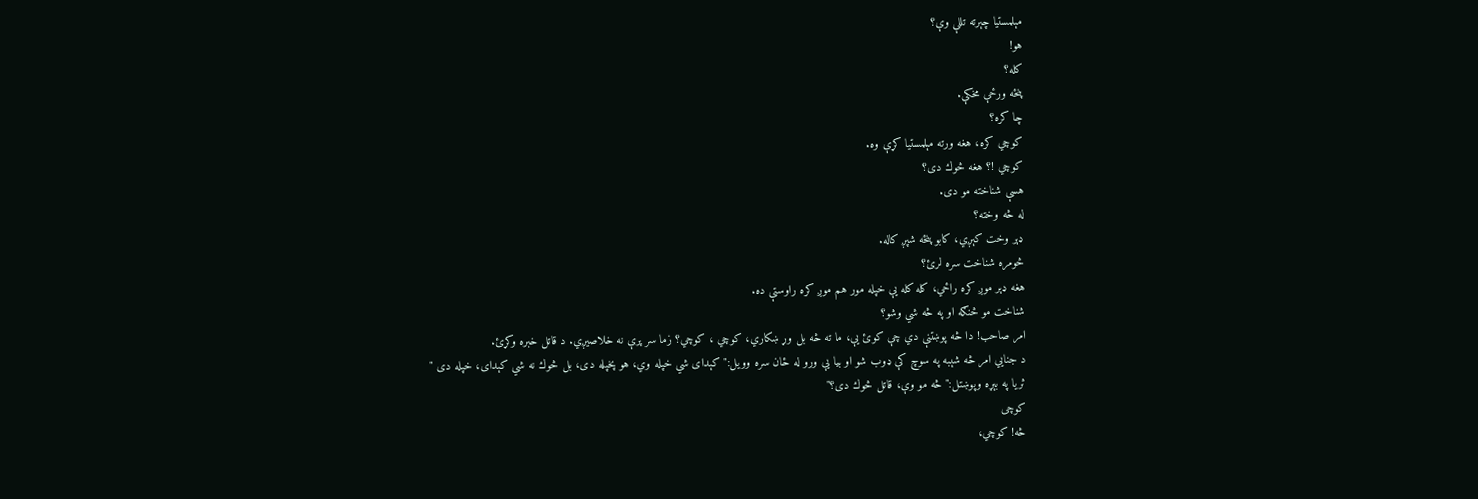مېلمستيا چېرته تللې وې؟
هو!
كله؟
پنځه ورځې مخكې.
چا كره؟
كوچي كره، هغه ورته مېلمستيا كړې وه.
كوچي !؟ هغه څوك دى؟
هسې شناخته مو دى.
له څه وخته؟
ډېر وخت كېږي، كابو پنځه شپږ كاله.
څومره شناخت سره لرئ؟
هغه ډېر موږ كره راځي، كله كله يې خپله مور هم موږ كره راوستې ده.
شناخت مو څنګه او په څه شي وشو؟
امر صاحب! دا څه پوښتنې دي چې كوئ يې، ما ته څه بل وړ ښكاري، كوچي ، كوچي؟ زما سر پرې نه خلاصيږي. د قاتل خبره وكړئ.
د جنايي امر څه شېبه په سوچ كې ډوب شو او بيا يې ورو له ځان سره وويل:" كېداى شي خپله وي، هو پخپله دى، بل څوك نه شي كېداى، خپله دى "
ثريا په بېړه وپوښتل:" څه مو وې، قاتل څوك دى؟"
كوچى
څه! كوچي،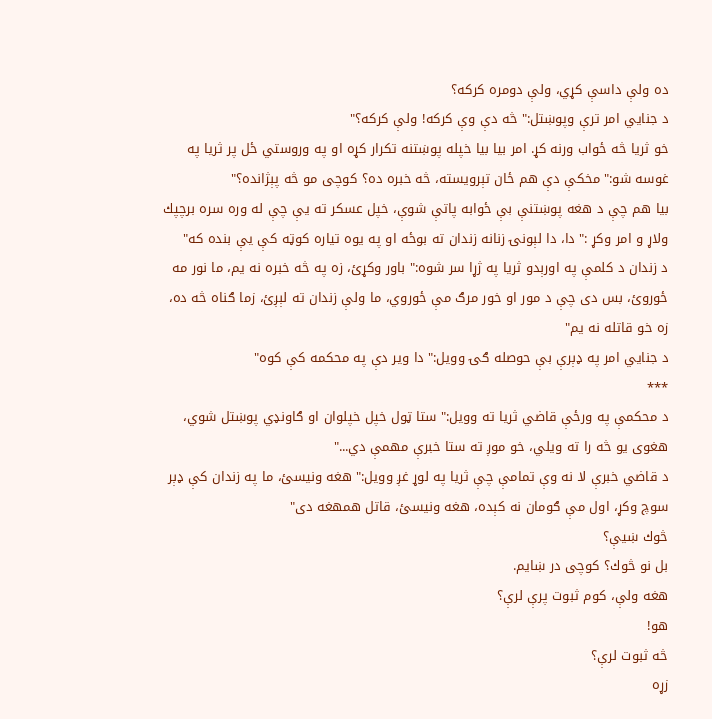ده ولې داسې كړي، ولې دومره كركه؟
د جنايي امر ترې وپوښتل:" څه دې وې كركه! ولې كركه؟"
خو ثريا څه ځواب ورنه كړ. امر بيا بيا خپله پوښتنه تكرار كړه او په وروستي ځل پر ثريا په غوسه شو:" مخكې دې هم ځان تېرويسته، څه خبره ده؟ كوچى مو څه پېژانده؟"
بيا هم چې د هغه پوښتنې بې ځوابه پاتې شوې، خپل عسكر ته يې چې له وره سره برچپك ولاړ و امر وكړ :" دا، دا لېونۍ زنانه زندان ته بوځه او په يوه تياره كوټه كې يې بنده كه"
د زندان د كلمې په اورېدو ثريا په ژړا سر شوه:" باور وكړئ، زه په څه خبره نه يم، ما نور مه ځوروئ، بس دى چې د مور او خور مرګ مې ځوروي، ما ولې زندان ته لېږئ، زما ګناه څه ده، زه خو قاتله نه يم"
د جنايي امر په ډېرې بې حوصله ګۍ وويل:" دا وير دې په محكمه كې كوه"
***
د محكمې په ورځې قاضي ثريا ته وويل:" ستا ټول خپل خپلوان او ګاونډي پوښتل شوي، هغوى يو څه را ته ويلي، خو موږ ته ستا خبرې مهمې دي..."
د قاضي خبرې لا نه وې تمامې چې ثريا په لوړ غږ وويل:" هغه ونيسئ، ما په زندان كې ډېر سوچ وكړ، اول مې ګومان نه كېده، هغه ونيسئ، قاتل همهغه دى"
څوك ښيې؟
بل نو څوك؟ كوچى در ښايم.
هغه ولې، كوم ثبوت پرې لرې؟
هو!
څه ثبوت لرې؟
زړه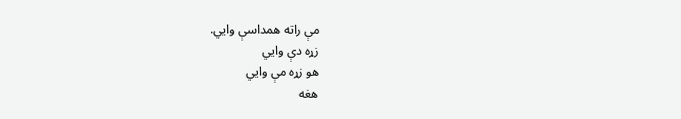مې راته همداسې وايي.
زړه دې وايي
هو زړه مې وايي
هغه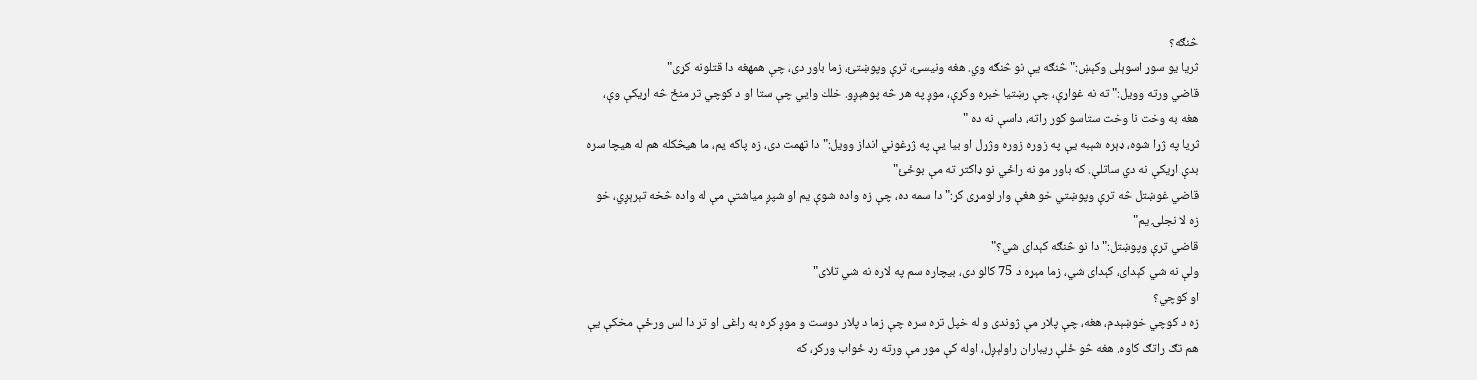څنګه؟
ثريا يو سوړ اسوېلى وكېښ:" څنګه يې نو څنګه وي. هغه ونيسئ، ترې وپوښتئ، زما باور دى، چې همهغه دا قتلونه كړى"
قاضي ورته وويل:" ته نه غواړې، چې رښتيا خبره وكړې، موږ په هر څه پوهېږو. خلك وايي چې ستا او د كوچي تر منځ څه اړيكې وې، هغه به وخت نا وخت ستاسو كور راته، داسې نه ده "
ثريا په ژړا شوه، ډېره شېبه يې په زوره زوره وژړل او بيا يې په ژړغوني انداز وويل:" دا تهمت دى، زه پاكه يم، ما هيڅكله هم له هيچا سره بدې اړيكې نه دي ساتلې. كه باور مو نه راځي نو ډاكتر ته مې بوځئ"
قاضي غوښتل څه ترې وپوښتي خو هغې وار لومړى كړ:" دا سمه ده، چې زه واده شوې يم او شپږ مياشتې مې له واده څخه تېرېږي، خو زه لا نجلۍ يم"
قاضي ترې وپوښتل:" دا نو څنګه كېداى شي؟"
ولې نه شي كېداى، كېداى شي، زما مېړه د 75 كالو دى، بيچاره سم په لاره نه شي تلاى"
او كوچي؟
زه د كوچي خوښېدم، هغه، چې پلار مې ژوندى و له خپل تره سره چې زما د پلار دوست و موږ كره به راغى او تر دا لس ورځې مخكې يې هم تګ راتګ كاوه. هغه څو ځلې ريباران راولېږل، اوله كې مور مې ورته رډ ځواب وركړ، كه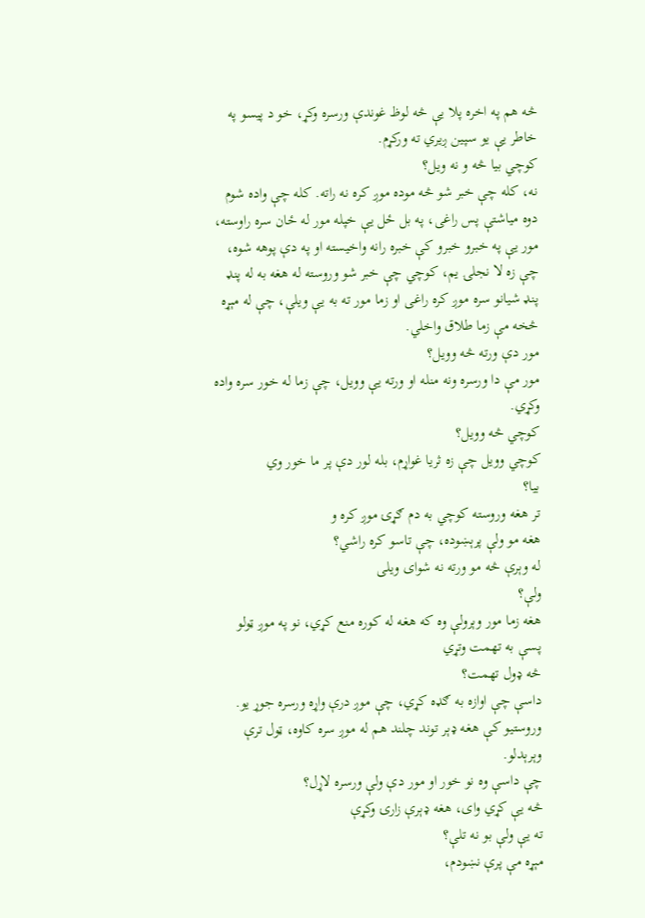څه هم په اخره پلا يې څه لوظ غوندې ورسره وكړ، خو د پيسو په خاطر يې يو سپين ږيري ته وركړم.
كوچي بيا څه و نه ويل؟
نه، كله چې خبر شو څه موده موږ كره نه راته. كله چې واده شوم دوه مياشتې پس راغى، په بل ځل يې خپله مور له ځان سره راوسته، مور يې په خبرو خبرو كې خبره رانه واخيسته او په دې پوهه شوه، چې زه لا نجلۍ يم، كوچي چې خبر شو وروسته له هغه به له پنډ پنډ شيانو سره موږ كره راغى او زما مور ته به يې ويلې، چې له مېړه څخه مې زما طلاق واخلي.
مور دې ورته څه وويل؟
مور مې دا ورسره ونه منله او ورته يې وويل، چې زما له خور سره واده وكړي.
كوچي څه وويل؟
كوچي وويل چې زه ثريا غواړم، بله لور دې پر ما خور وي
بيا؟
تر هغه وروسته كوچي به دم ګړۍ موږ كره و
هغه مو ولې پرېښوده، چې تاسو كره راشي؟
له وېرې څه مو ورته نه شواى ويلى
ولې؟
هغه زما مور وېرولې وه كه هغه له كوره منع كړي، نو په موږ ټولو پسې به تهمت وتړي
څه ډول تهمت؟
داسې چې اوازه به ګډه كړي، چې موږ درې واړه ورسره جوړ يو. وروستيو كې هغه ډېر توند چلند هم له موږ سره كاوه، ټول ترې وېرېدلو.
چې داسې وه نو خور او مور دې ولې ورسره لاړل؟
څه يې كړي واى، هغه ډېرې زارۍ وكړې
ته يې ولې بو نه تلې؟
مېړه مې پرې نښودم،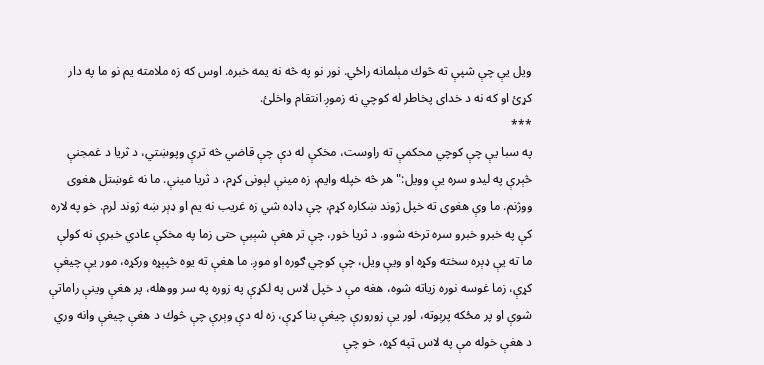ويل يې چې شپې ته څوك مېلمانه راځي. نور نو په څه نه يمه خبره. اوس كه زه ملامته يم نو ما په دار كړئ او كه نه د خداى پخاطر له كوچي نه زموږ انتقام واخلئ.
***
په سبا يې چې كوچي محكمې ته راوست، مخكې له دې چې قاضي څه ترې وپوښتي، د ثريا د غمجنې څېرې په ليدو سره يې وويل:" هر څه خپله وايم، زه مينې لېونى كړم، د ثريا مينې. ما نه غوښتل هغوى ووژنم. ما وې هغوى ته خپل ژوند ښكاره كړم، چې ډاډه شي زه غريب نه يم او ډېر ښه ژوند لرم. خو په لاره كې په خبرو خبرو سره ترخه شوو. د ثريا خور، چې تر هغې شېبې حتى زما په مخكې عادي خبرې نه كولې ما ته يې ډېره سخته وكړه او ويې ويل، چې كوچي ګوره او موږ. ما هغې ته يوه څپېړه وركړه، مور يې چيغې كړې، زما غوسه نوره زياته شوه، هغه مې د خپل لاس په لكړې په زوره په سر ووهله، پر هغې وينې راماتې شوې او پر مځكه پرېوته، لور يې زورورې چيغې بنا كړې، زه له دې وېرې چې څوك د هغې چيغې وانه وري د هغې خوله مې په لاس ټپه كړه، خو چې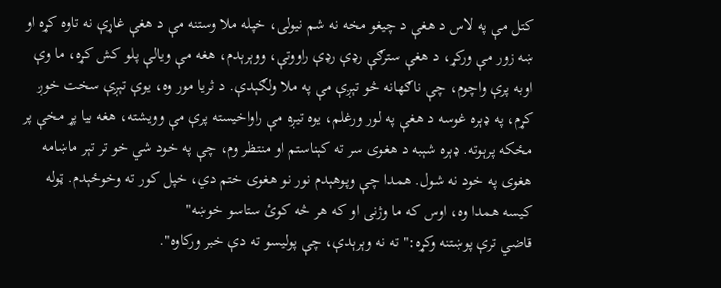كتل مې په لاس د هغې د چيغو مخه نه شم نيولى، خپله ملا وستنه مې د هغې غاړې نه تاوه كړه او ښه زور مې وركړ، د هغې سترګې رډې رډې راووتې، ووېرېدم، هغه مې ويالې پلو كش كړه، ما وې اوبه پرې واچوم، چې ناګهانه څو تېږې مې په ملا ولګېدې. د ثريا مور وه، يوې تېږې سخت خوږ كړم، په ډېره غوسه د هغې په لور ورغلم، يوه تيږه مې راواخيسته پرې مې وويشته، هغه بيا پړ مخې پر مځكه پرېوته. ډېره شېبه د هغوى سر ته كېناستم او منتظر وم، چې په خود شي خو تر تېر ماښامه هغوى په خود نه شول. همدا چې وپوهېدم نور نو هغوى ختم دي، خپل كور ته وخوځېدم. ټوله كيسه همدا وه، اوس كه ما وژنى او كه هر څه كوئ ستاسو خوښه"
قاضي ترې پوښتنه وكړه:" ته نه وېرېدې، چې پوليسو ته دې خبر وركاوه".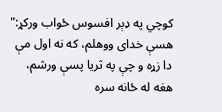كوچي په ډېر افسوس ځواب وركړ:" هسې خداى ووهلم، كه نه اول مې دا زړه و چې په ثريا پسې ورشم، هغه له ځانه سره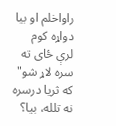راواخلم او بيا دواړه كوم لرې ځاى ته سره لاړ شو"
كه ثريا درسره نه تلله، بيا؟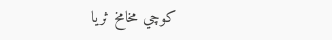كوچي مخامخ ثريا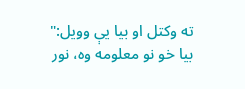ته وكتل او بيا يې وويل:" بيا خو نو معلومه وه، نور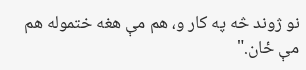نو ژوند څه په كار و، هم مې هغه ختموله هم مې ځان."